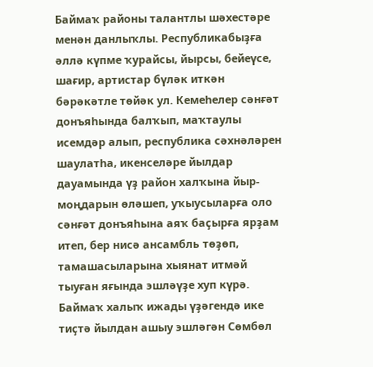Баймаҡ районы талантлы шәхестәре менән данлыҡлы. Республикабыҙға әллә күпме ҡурайсы, йырсы, бейеүсе, шағир, артистар бүләк иткән бәрәкәтле төйәк ул. Кемеһелер сәнғәт донъяһында балҡып, маҡтаулы исемдәр алып, республика сәхнәләрен шаулатһа, икенселәре йылдар дауамында үҙ район халҡына йыр-моңдарын өләшеп, уҡыусыларға оло сәнғәт донъяһына аяҡ баҫырға ярҙам итеп, бер нисә ансамбль төҙөп, тамашасыларына хыянат итмәй тыуған яғында эшләүҙе хуп күрә.
Баймаҡ халыҡ ижады үҙәгендә ике тиҫтә йылдан ашыу эшләгән Сөмбөл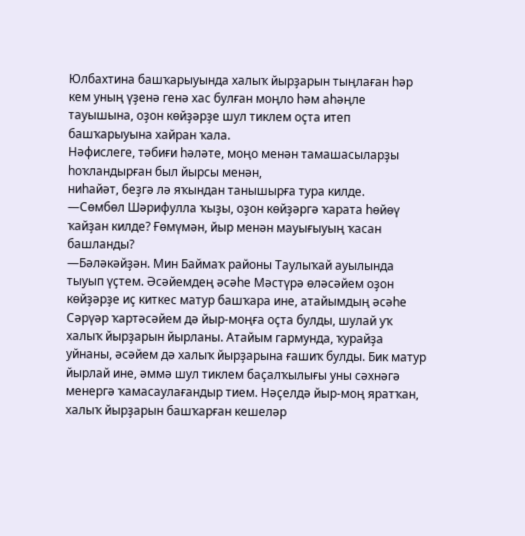Юлбахтина башҡарыуында халыҡ йырҙарын тыңлаған һәр кем уның үҙенә генә хас булған моңло һәм аһәңле тауышына, оҙон көйҙәрҙе шул тиклем оҫта итеп башҡарыуына хайран ҡала.
Нәфислеге, тәбиғи һәләте, моңо менән тамашасыларҙы һоҡландырған был йырсы менән,
ниһайәт, беҙгә лә яҡындан танышырға тура килде.
—Сөмбөл Шәрифулла ҡыҙы, оҙон көйҙәргә ҡарата һөйөү ҡайҙан килде? Ғөмүмән, йыр менән мауығыуың ҡасан башланды?
—Бәләкәйҙән. Мин Баймаҡ районы Таулыҡай ауылында тыуып үҫтем. Әсәйемдең әсәһе Мәстүрә өләсәйем оҙон көйҙәрҙе иҫ киткес матур башҡара ине, атайымдың әсәһе Сәрүәр ҡартәсәйем дә йыр-моңға оҫта булды, шулай уҡ халыҡ йырҙарын йырланы. Атайым гармунда, ҡурайҙа уйнаны, әсәйем дә халыҡ йырҙарына ғашиҡ булды. Бик матур йырлай ине, әммә шул тиклем баҫалҡылығы уны сәхнәгә менергә ҡамасаулағандыр тием. Нәҫелдә йыр-моң яратҡан, халыҡ йырҙарын башҡарған кешеләр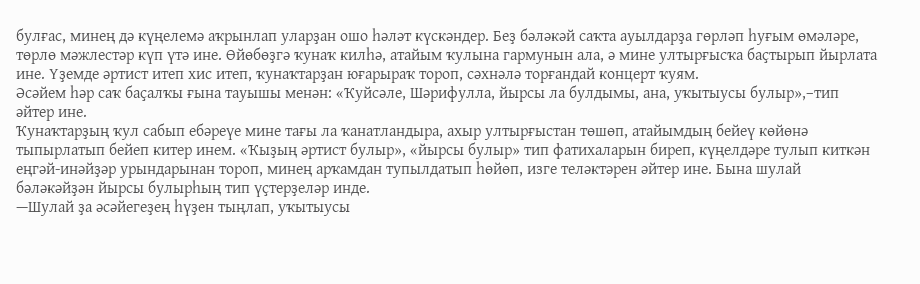булғас, минең дә күңелемә аҡрынлап уларҙан ошо һәләт күскәндер. Беҙ бәләкәй саҡта ауылдарҙа гөрләп һуғым өмәләре, төрлө мәжлестәр күп үтә ине. Өйөбөҙгә ҡунаҡ килһә, атайым ҡулына гармунын ала, ә мине ултырғысҡа баҫтырып йырлата ине. Үҙемде әртист итеп хис итеп, ҡунаҡтарҙан юғарыраҡ тороп, сәхнәлә торғандай концерт ҡуям.
Әсәйем һәр саҡ баҫалҡы ғына тауышы менән: «Ҡуйсәле, Шәрифулла, йырсы ла булдымы, ана, уҡытыусы булыр»,–тип әйтер ине.
Ҡунаҡтарҙың ҡул сабып ебәреүе мине тағы ла ҡанатландыра, ахыр ултырғыстан төшөп, атайымдың бейеү көйөнә тыпырлатып бейеп китер инем. «Ҡыҙың әртист булыр», «йырсы булыр» тип фатихаларын биреп, күңелдәре тулып киткән еңгәй-инәйҙәр урындарынан тороп, минең арҡамдан тупылдатып һөйөп, изге теләктәрен әйтер ине. Бына шулай бәләкәйҙән йырсы булырһың тип үҫтерҙеләр инде.
—Шулай ҙа әсәйегеҙең һүҙен тыңлап, уҡытыусы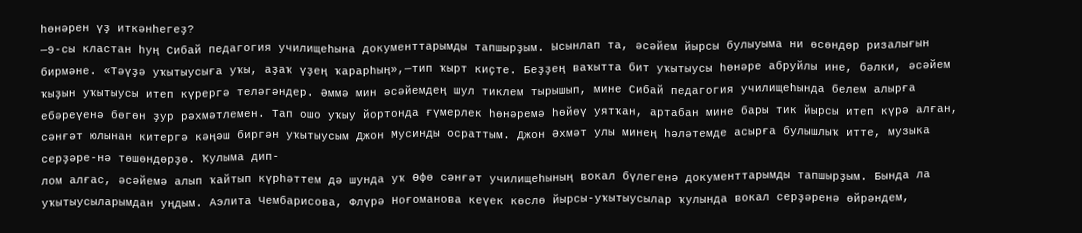һөнәрен үҙ иткәнһегеҙ?
—9-сы кластан һуң Сибай педагогия училищеһына документтарымды тапшырҙым. Ысынлап та, әсәйем йырсы булыуыма ни өсөндөр ризалығын бирмәне. «Тәүҙә уҡытыусыға уҡы, аҙаҡ үҙең ҡарарһың»,—тип ҡырт киҫте. Беҙҙең ваҡытта бит уҡытыусы һөнәре абруйлы ине, бәлки, әсәйем ҡыҙын уҡытыусы итеп күрергә теләгәндер. Әммә мин әсәйемдең шул тиклем тырышып, мине Сибай педагогия училищеһында белем алырға ебәреүенә бөгөн ҙур рәхмәтлемен. Тап ошо уҡыу йортонда ғүмерлек һөнәремә һөйөү уятҡан, артабан мине бары тик йырсы итеп күрә алған, сәнғәт юлынан китергә кәңәш биргән уҡытыусым Джон Мусинды осраттым. Джон Әхмәт улы минең һәләтемде асырға булышлыҡ итте, музыка серҙәре-нә төшөндөрҙө. Ҡулыма дип-
лом алғас, әсәйемә алып ҡайтып күрһәттем дә шунда уҡ Өфө сәнғәт училищеһының вокал бүлегенә документтарымды тапшырҙым. Бында ла уҡытыусыларымдан уңдым. Аэлита Чембарисова, Флүрә Ноғоманова кеүек көслө йырсы-уҡытыусылар ҡулында вокал серҙәренә өйрәндем,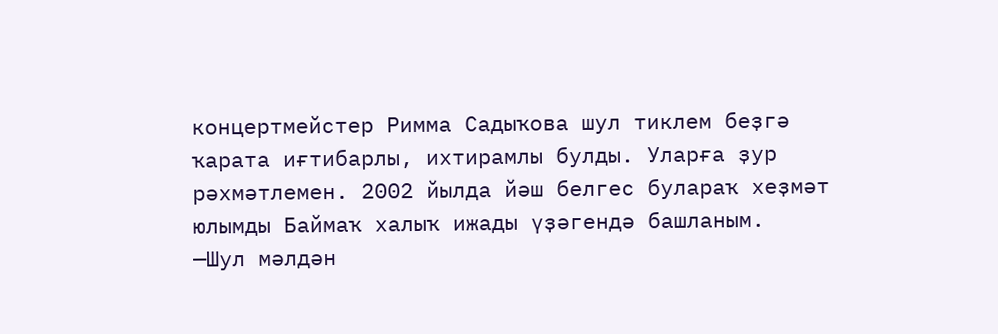концертмейстер Римма Садыҡова шул тиклем беҙгә ҡарата иғтибарлы, ихтирамлы булды. Уларға ҙур рәхмәтлемен. 2002 йылда йәш белгес булараҡ хеҙмәт юлымды Баймаҡ халыҡ ижады үҙәгендә башланым.
—Шул мәлдән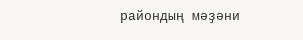райондың мәҙәни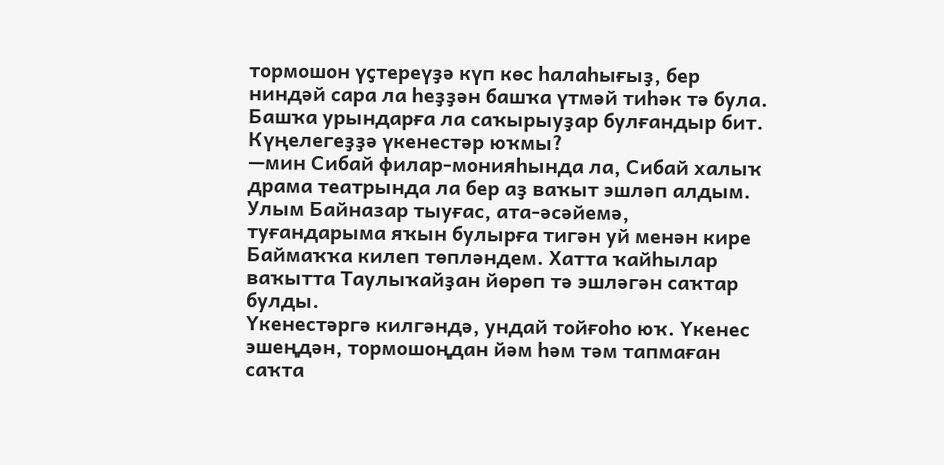тормошон үҫтереүҙә күп көс һалаһығыҙ, бер ниндәй сара ла һеҙҙән башҡа үтмәй тиһәк тә була. Башҡа урындарға ла саҡырыуҙар булғандыр бит. Күңелегеҙҙә үкенестәр юҡмы?
—мин Сибай филар-монияһында ла, Сибай халыҡ драма театрында ла бер аҙ ваҡыт эшләп алдым. Улым Байназар тыуғас, ата-әсәйемә, туғандарыма яҡын булырға тигән уй менән кире Баймаҡҡа килеп төпләндем. Хатта ҡайһылар ваҡытта Таулыҡайҙан йөрөп тә эшләгән саҡтар булды.
Үкенестәргә килгәндә, ундай тойғоһо юҡ. Үкенес эшеңдән, тормошоңдан йәм һәм тәм тапмаған саҡта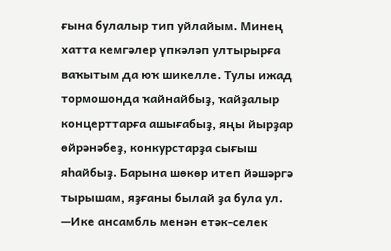ғына булалыр тип уйлайым. Минең хатта кемгәлер үпкәләп ултырырға ваҡытым да юҡ шикелле. Тулы ижад тормошонда ҡайнайбыҙ, ҡайҙалыр концерттарға ашығабыҙ, яңы йырҙар өйрәнәбеҙ, конкурстарҙа сығыш яһайбыҙ. Барына шөкөр итеп йәшәргә тырышам, яҙғаны былай ҙа була ул.
—Ике ансамбль менән етәк-селек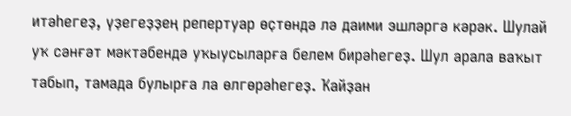итәһегеҙ, үҙегеҙҙең репертуар өҫтөндә лә даими эшләргә кәрәк. Шулай уҡ сәнғәт мәктәбендә уҡыусыларға белем бирәһегеҙ. Шул арала ваҡыт табып, тамада булырға ла өлгөрәһегеҙ. Ҡайҙан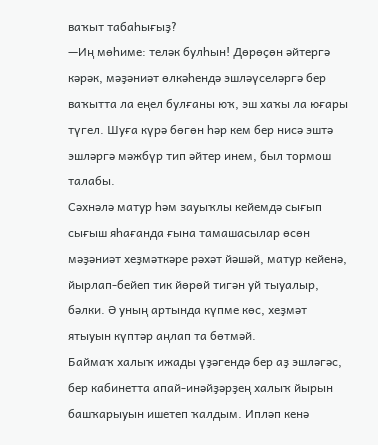ваҡыт табаһығыҙ?
—Иң мөһиме: теләк булһын! Дөрөҫөн әйтергә кәрәк, мәҙәниәт өлкәһендә эшләүселәргә бер ваҡытта ла еңел булғаны юҡ, эш хаҡы ла юғары түгел. Шуға күрә бөгөн һәр кем бер нисә эштә эшләргә мәжбүр тип әйтер инем, был тормош талабы.
Сәхнәлә матур һәм зауыҡлы кейемдә сығып сығыш яһағанда ғына тамашасылар өсөн мәҙәниәт хеҙмәткәре рәхәт йәшәй, матур кейенә, йырлап-бейеп тик йөрөй тигән уй тыуалыр, бәлки. Ә уның артында күпме көс, хеҙмәт ятыуын күптәр аңлап та бөтмәй.
Баймаҡ халыҡ ижады үҙәгендә бер аҙ эшләгәс, бер кабинетта апай-инәйҙәрҙең халыҡ йырын башҡарыуын ишетеп ҡалдым. Ипләп кенә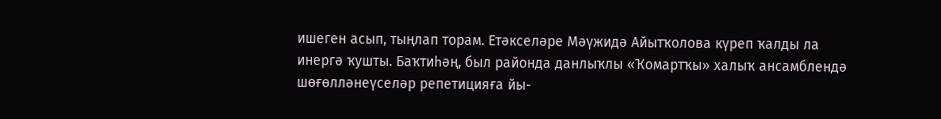ишеген асып, тыңлап торам. Етәкселәре Мәүжидә Айытҡолова күреп ҡалды ла инергә ҡушты. Баҡтиһәң, был районда данлыҡлы «Ҡомартҡы» халыҡ ансамблендә шөғөлләнеүселәр репетицияға йы-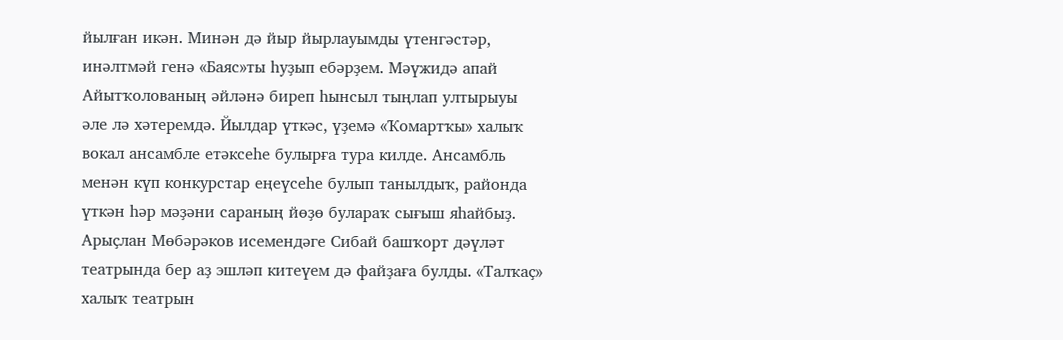йылған икән. Минән дә йыр йырлауымды үтенгәстәр, инәлтмәй генә «Баяс»ты һуҙып ебәрҙем. Мәүжидә апай Айытҡолованың әйләнә биреп һынсыл тыңлап ултырыуы әле лә хәтеремдә. Йылдар үткәс, үҙемә «Ҡомартҡы» халыҡ вокал ансамбле етәксеһе булырға тура килде. Ансамбль менән күп конкурстар еңеүсеһе булып танылдыҡ, районда үткән һәр мәҙәни сараның йөҙө булараҡ сығыш яһайбыҙ.
Арыҫлан Мөбәрәков исемендәге Сибай башҡорт дәүләт театрында бер аҙ эшләп китеүем дә файҙаға булды. «Талҡаҫ» халыҡ театрын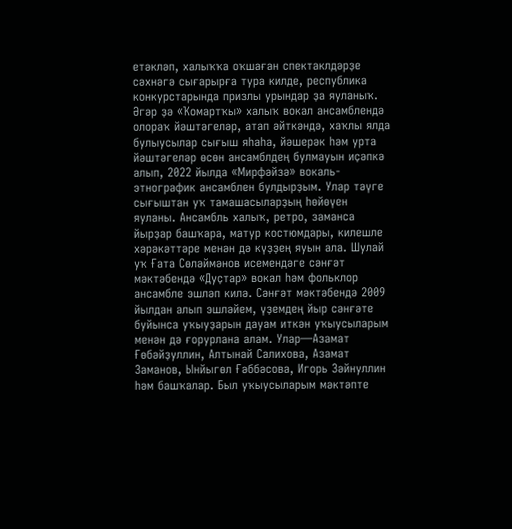етәкләп, халыҡҡа оҡшаған спектаклдәрҙе сәхнәгә сығарырға тура килде, республика конкурстарында призлы урындар ҙа яуланыҡ. Әгәр ҙә «Ҡомартҡы» халыҡ вокал ансамблендә олораҡ йәштәгеләр, атап әйткәндә, хаҡлы ялда булыусылар сығыш яһаһа, йәшерәк һәм урта йәштәгеләр өсөн ансамблдең булмауын иҫәпкә алып, 2022 йылда «Мирфәйзә» вокаль-этнографик ансамблен булдырҙым. Улар тәүге сығыштан уҡ тамашасыларҙың һөйөүен яуланы. Ансамбль халыҡ, ретро, заманса йырҙар башҡара, матур костюмдары, килешле хәрәкәттәре менән дә күҙҙең яуын ала. Шулай уҡ Ғата Сөләймәнов исемендәге сәнғәт мәктәбендә «Дуҫтар» вокал һәм фольклор ансамбле эшләп килә. Сәнғәт мәктәбендә 2009 йылдан алып эшләйем, үҙемдең йыр сәнғәте буйынса уҡыуҙарын дауам иткән уҡыусыларым менән дә ғорурлана алам. Улар—Азамат Ғөбәйҙуллин, Алтынай Салихова, Азамат Заманов, Ынйыгөл Ғәббәсова, Игорь Зәйнуллин һәм башҡалар. Был уҡыусыларым мәктәпте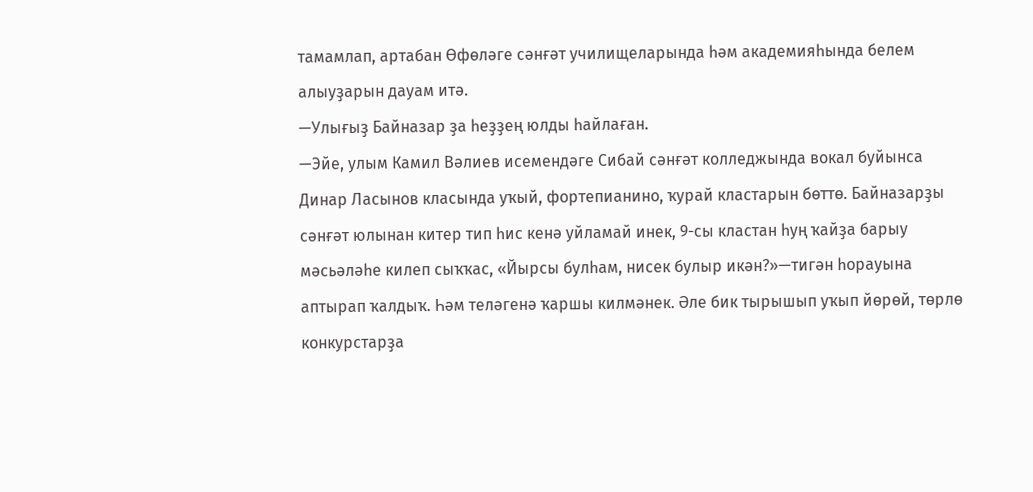тамамлап, артабан Өфөләге сәнғәт училищеларында һәм академияһында белем алыуҙарын дауам итә.
—Улығыҙ Байназар ҙа һеҙҙең юлды һайлаған.
—Эйе, улым Камил Вәлиев исемендәге Сибай сәнғәт колледжында вокал буйынса Динар Ласынов класында уҡый, фортепианино, ҡурай кластарын бөттө. Байназарҙы сәнғәт юлынан китер тип һис кенә уйламай инек, 9-сы кластан һуң ҡайҙа барыу мәсьәләһе килеп сыҡҡас, «Йырсы булһам, нисек булыр икән?»—тигән һорауына аптырап ҡалдыҡ. Һәм теләгенә ҡаршы килмәнек. Әле бик тырышып уҡып йөрөй, төрлө конкурстарҙа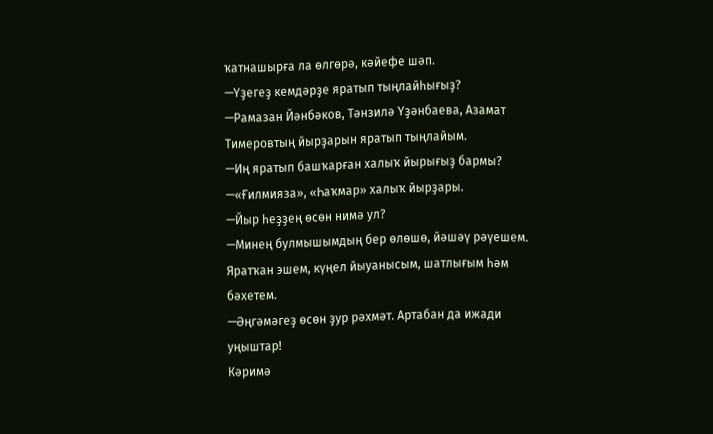ҡатнашырға ла өлгөрә, кәйефе шәп.
—Үҙегеҙ кемдәрҙе яратып тыңлайһығыҙ?
—Рамазан Йәнбәков, Тәнзилә Үҙәнбаева, Азамат Тимеровтың йырҙарын яратып тыңлайым.
—Иң яратып башҡарған халыҡ йырығыҙ бармы?
—«Ғилмияза», «Һаҡмар» халыҡ йырҙары.
—Йыр һеҙҙең өсөн нимә ул?
—Минең булмышымдың бер өлөшө, йәшәү рәүешем. Яратҡан эшем, күңел йыуанысым, шатлығым һәм бәхетем.
—Әңгәмәгеҙ өсөн ҙур рәхмәт. Артабан да ижади уңыштар!
Кәримә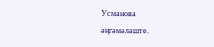Усманова
әңгәмәләште.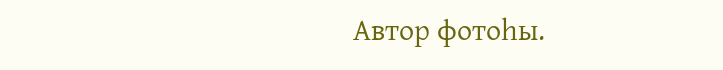Автор фотоһы.